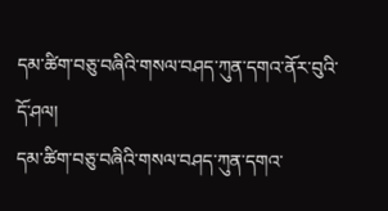དམ་ཚིག་བཅུ་བཞིའི་གསལ་བཤད་ཀུན་དགའ་ནོར་བུའི་དོ་ཤལ།
དམ་ཚིག་བཅུ་བཞིའི་གསལ་བཤད་ཀུན་དགའ་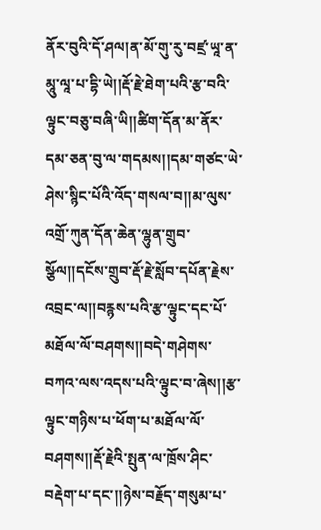ནོར་བུའི་དོ་ཤལ།ན་མོ་གུ་རུ་བཛྲ་ཡཱ་ན་མཱུ་ལཱ་པ་དྷི་ཡེ།།རྡོ་རྗེ་ཐེག་པའི་རྩ་བའི་ལྟུང་བཅུ་བཞི་ཡི།།ཚིག་དོན་མ་ནོར་དམ་ཅན་བུ་ལ་གདམས།།དམ་གཙང་ཡེ་ཤེས་སྙིང་པོའི་འོད་གསལ་བ།།མ་ལུས་འགྲོ་ཀུན་དོན་ཆེན་ལྷུན་གྲུབ་སྩོལ།།དངོས་གྲུབ་རྡོ་རྗེ་སློབ་དཔོན་རྗེས་འབྲང་ལ།།བརྙས་པའི་རྩ་ལྟུང་དང་པོ་མཐོལ་ལོ་བཤགས།།བདེ་གཤེགས་བཀའ་ལས་འདས་པའི་ལྟུང་བ་ཞེས།།རྩ་ལྟུང་གཉིས་པ་ཕོག་པ་མཐོལ་ལོ་བཤགས།།རྡོ་རྗེའི་སྤུན་ལ་ཁྲོས་ཤིང་བརྡེག་པ་དང་།།ཉེས་བརྗོད་གསུམ་པ་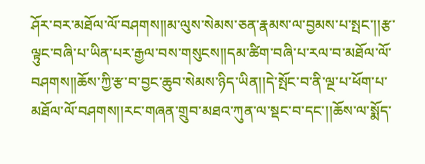ཤོར་བར་མཐོལ་ལོ་བཤགས།།མ་ལུས་སེམས་ཅན་རྣམས་ལ་བྱམས་པ་སྤང་།།རྩ་ལྟུང་བཞི་པ་ཡིན་པར་རྒྱལ་བས་གསུངས།།དམ་ཚིག་བཞི་པ་རལ་བ་མཐོལ་ལོ་བཤགས།།ཆོས་ཀྱི་རྩ་བ་བྱང་ཆུབ་སེམས་ཉིད་ཡིན།།དེ་སྤོང་བ་ནི་ལྔ་པ་ཕོག་པ་མཐོལ་ལོ་བཤགས།།རང་གཞན་གྲུབ་མཐའ་ཀུན་ལ་སྡང་བ་དང་།།ཆོས་ལ་སྨོད་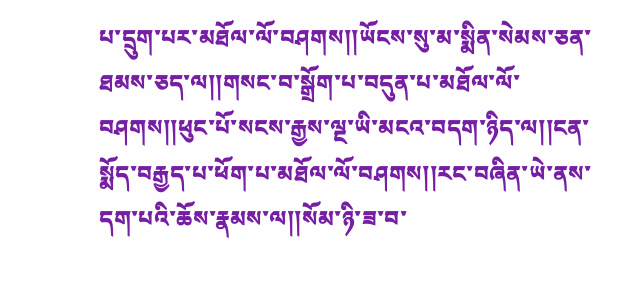པ་དྲུག་པར་མཐོལ་ལོ་བཤགས།།ཡོངས་སུ་མ་སྨིན་སེམས་ཅན་ཐམས་ཅད་ལ།།གསང་བ་སྒྲོག་པ་བདུན་པ་མཐོལ་ལོ་བཤགས།།ཕུང་པོ་སངས་རྒྱས་ལྔ་ཡི་མངའ་བདག་ཉིད་ལ།།ངན་སྨོད་བརྒྱད་པ་ཕོག་པ་མཐོལ་ལོ་བཤགས།།རང་བཞིན་ཡེ་ནས་དག་པའི་ཆོས་རྣམས་ལ།།སོམ་ཉི་ཟ་བ་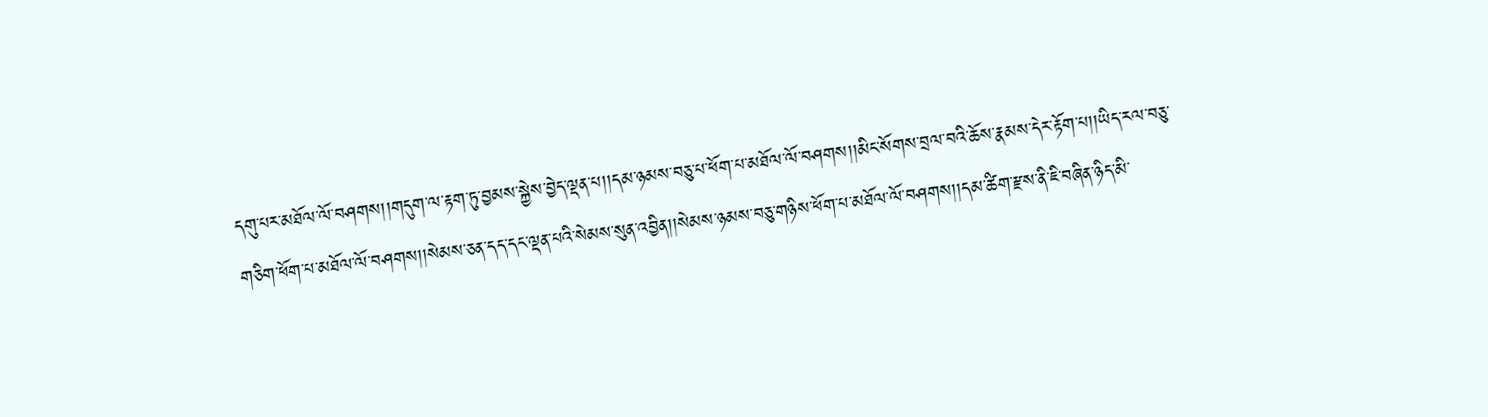དགུ་པར་མཐོལ་ལོ་བཤགས།།གདུག་ལ་རྟག་ཏུ་བྱམས་སྐྱེས་བྱེད་ལྡན་པ།།དམ་ཉམས་བཅུ་པ་ཕོག་པ་མཐོལ་ལོ་བཤགས།།མིང་སོགས་བྲལ་བའི་ཆོས་རྣམས་དེར་རྟོག་པ།།ཡིད་རལ་བཅུ་གཅིག་ཕོག་པ་མཐོལ་ལོ་བཤགས།།སེམས་ཅན་དད་དང་ལྡན་པའི་སེམས་སུན་འབྱིན།།སེམས་ཉམས་བཅུ་གཉིས་ཕོག་པ་མཐོལ་ལོ་བཤགས།།དམ་ཚིག་རྫས་ནི་ཇི་བཞིན་ཉིད་མི་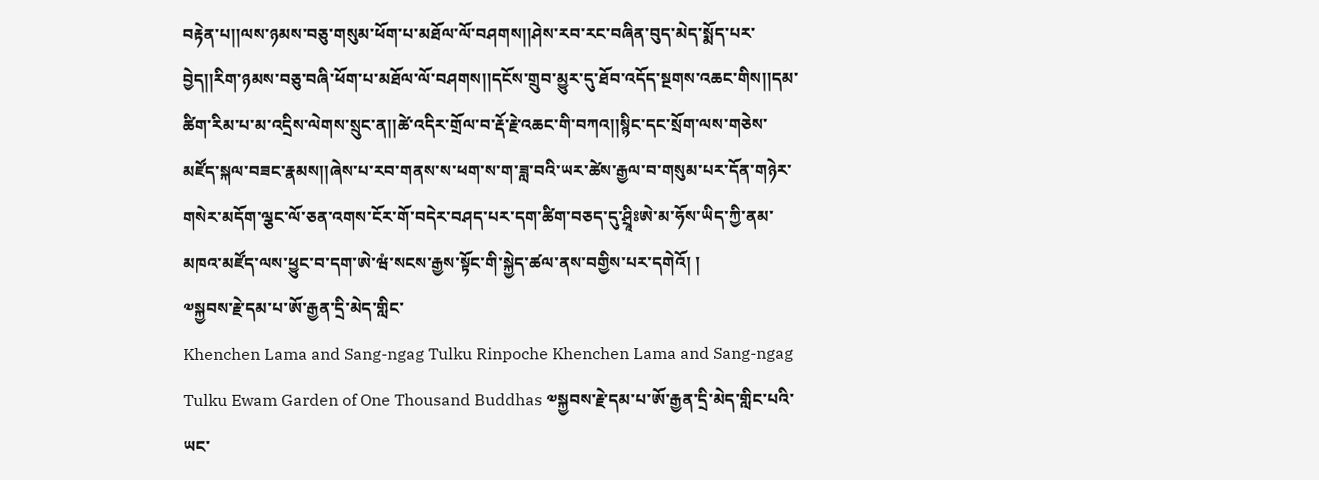བརྟེན་པ།།ལས་ཉམས་བཅུ་གསུམ་ཕོག་པ་མཐོལ་ལོ་བཤགས།།ཤེས་རབ་རང་བཞིན་བུད་མེད་སྨོད་པར་བྱེད།།རིག་ཉམས་བཅུ་བཞི་ཕོག་པ་མཐོལ་ལོ་བཤགས།།དངོས་གྲུབ་མྱུར་དུ་ཐོབ་འདོད་སྔགས་འཆང་གིས།།དམ་ཚིག་རིམ་པ་མ་འདྲིས་ལེགས་སྲུང་ན།།ཚེ་འདིར་གྲོལ་བ་རྡོ་རྗེ་འཆང་གི་བཀའ།།སྙིང་དང་སྲོག་ལས་གཅེས་མཛོད་སྐལ་བཟང་རྣམས།།ཞེས་པ་རབ་གནས་ས་ཕག་ས་ག་ཟླ་བའི་ཡར་ཚེས་རྒྱལ་བ་གསུམ་པར་དོན་གཉེར་གསེར་མདོག་ལྕང་ལོ་ཅན་འགས་ངོར་གོ་བདེར་བཤད་པར་དག་ཚིག་བཅད་དུ་ཤྲཱིཿཨེ་མ་ཧོས་ཡིད་ཀྱི་ནམ་མཁའ་མཛོད་ལས་ཕྱུང་བ་དག་ཨེ་ཝཾ་སངས་རྒྱས་སྟོང་གི་སྐྱེད་ཚལ་ནས་བགྱིས་པར་དགེའོ། །
༧སྐྱབས་རྗེ་དམ་པ་ཨོ་རྒྱན་དྲི་མེད་གླིང་
Khenchen Lama and Sang-ngag Tulku Rinpoche Khenchen Lama and Sang-ngag Tulku Ewam Garden of One Thousand Buddhas ༧སྐྱབས་རྗེ་དམ་པ་ཨོ་རྒྱན་དྲི་མེད་གླིང་པའི་ཡང་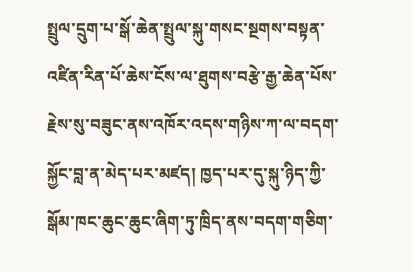སྤྲུལ་དྲུག་པ་སྒོ་ཆེན་སྤྲུལ་སྐུ་གསང་སྔགས་བསྟན་འཛིན་རིན་པོ་ཆེས་ངོས་ལ་ཐུགས་བརྩེ་རྒྱ་ཆེན་པོས་རྗེས་སུ་བཟུང་ནས་འཁོར་འདས་གཉིས་ཀ་ལ་བདག་སྐྱོང་བླ་ན་མེད་པར་མཛད། ཁྱད་པར་དུ་སྐུ་ཉིད་ཀྱི་སྒོམ་ཁང་ཆུང་ཆུང་ཞིག་ཏུ་ཁྲིད་ནས་བདག་གཅིག་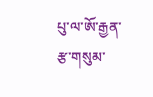པུ་ལ་ཨོ་རྒྱན་རྩ་གསུམ་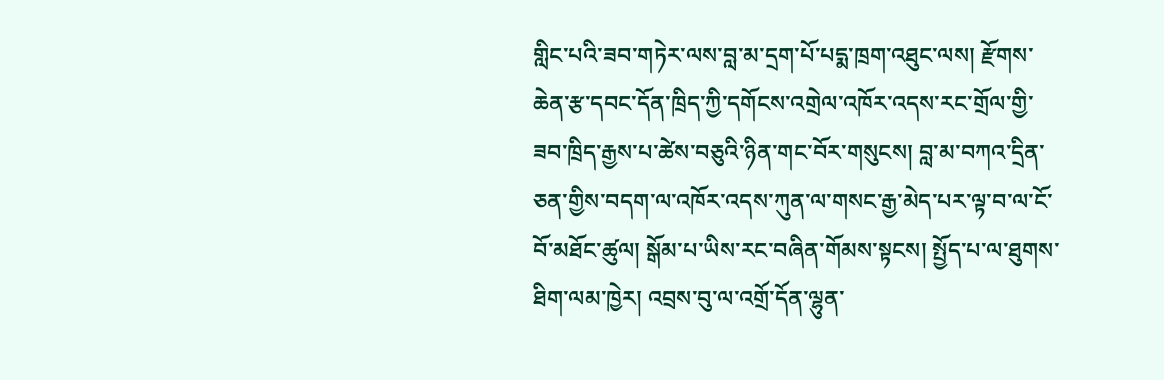གླིང་པའི་ཟབ་གཏེར་ལས་བླ་མ་དྲག་པོ་པདྨ་ཁྲག་འཐུང་ལས། རྫོགས་ཆེན་རྩ་དབང་དོན་ཁྲིད་ཀྱི་དགོངས་འགྲེལ་འཁོར་འདས་རང་གྲོལ་གྱི་ཟབ་ཁྲིད་རྒྱས་པ་ཚེས་བཅུའི་ཉིན་གང་བོར་གསུངས། བླ་མ་བཀའ་དྲིན་ཅན་གྱིས་བདག་ལ་འཁོར་འདས་ཀུན་ལ་གསང་རྒྱ་མེད་པར་ལྟ་བ་ལ་ངོ་བོ་མཐོང་ཚུལ། སྒོམ་པ་ཡིས་རང་བཞིན་གོམས་སྟངས། སྤྱོད་པ་ལ་ཐུགས་ཐིག་ལམ་ཁྱེར། འབྲས་བུ་ལ་འགྲོ་དོན་ལྷུན་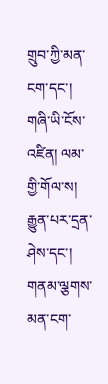གྲུབ་ཀྱི་མན་ངག་དང་། གཞི་ཡི་ངོས་འཛིན། ལམ་གྱི་གོལ་ས། རྒྱུན་པར་དྲན་ཤེས་དང་། གནམ་ལྕགས་མན་ངག་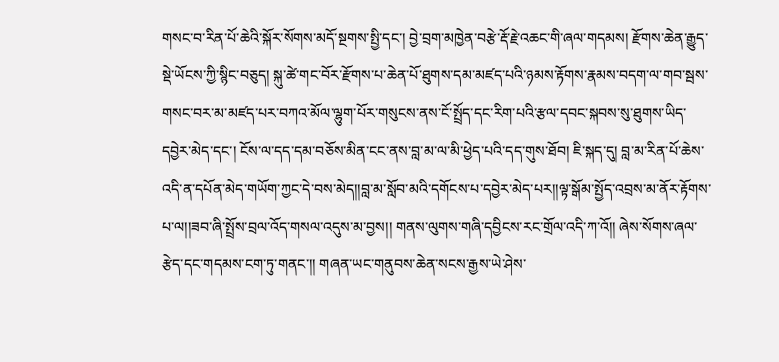གསང་བ་རིན་པོ་ཆེའི་སྐོར་སོགས་མདོ་སྔགས་སྤྱི་དང་། བྱེ་བྲག་མཁྱེན་བརྩེ་རྡོ་རྗེ་འཆང་གི་ཞལ་གདམས། རྫོགས་ཆེན་རྒྱུད་སྡེ་ཡོངས་ཀྱི་སྙིང་བཅུད། སྐུ་ཚེ་གང་བོར་རྫོགས་པ་ཆེན་པོ་ཐུགས་དམ་མཛད་པའི་ཉམས་རྟོགས་རྣམས་བདག་ལ་གབ་སྦས་གསང་བར་མ་མཛད་པར་བཀའ་མོལ་ལྷུག་པོར་གསུངས་ནས་ངོ་སྤྲོད་དང་རིག་པའི་རྩལ་དབང་སྐབས་སུ་ཐུགས་ཡིད་དབྱེར་མེད་དང་། ངོས་ལ་དད་དམ་བཅོས་མིན་ངང་ནས་བླ་མ་ལ་མི་ཕྱེད་པའི་དད་གུས་ཐོབ། ཇི་སྐད་དུ། བླ་མ་རིན་པོ་ཆེས་འདི་ན་དཔོན་མེད་གཡོག་ཀྱང་དེ་བས་མེད།།བླ་མ་སློབ་མའི་དགོངས་པ་དབྱེར་མེད་པར།།ལྟ་སྒོམ་སྤྱོད་འབྲས་མ་ནོར་རྟོགས་པ་ལ།།ཟབ་ཞི་སྤྲོས་བྲལ་འོད་གསལ་འདུས་མ་བྱས།། གནས་ལུགས་གཞི་དབྱིངས་རང་གྲོལ་འདི་ཀ་འོ།། ཞེས་སོགས་ཞལ་རྩེད་དང་གདམས་ངག་ཏུ་གནང་།། གཞན་ཡང་གནུབས་ཆེན་སངས་རྒྱས་ཡེ་ཤེས་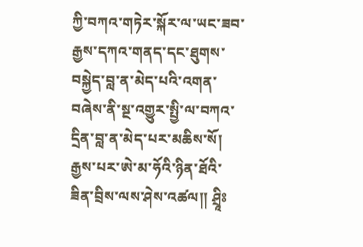ཀྱི་བཀའ་གཏེར་སྐོར་ལ་ཡང་ཟབ་རྒྱས་དཀའ་གནད་དང་ཐུགས་བསྐྱེད་བླ་ན་མེད་པའི་འགན་བཞེས་ནི་སྔ་འགྱུར་སྤྱི་ལ་བཀའ་དྲིན་བླ་ན་མེད་པར་མཆིས་སོ། རྒྱས་པར་ཨེ་མ་ཧོའི་ཉིན་ཐོའི་ཟིན་བྲིས་ལས་ཤེས་འཚལ།། ཤྲཱིཿ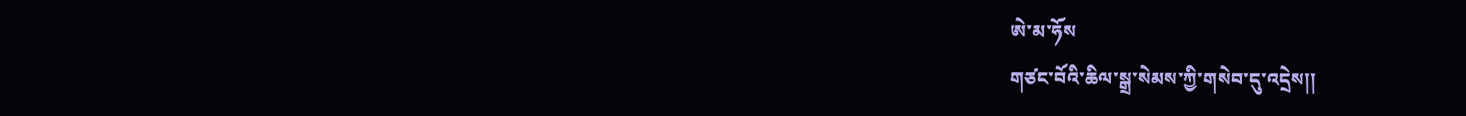ཨེ་མ་ཧོས
གཙང་བོའི་ཆིལ་སྒྲ་སེམས་ཀྱི་གསེབ་དུ་འདྲེས།།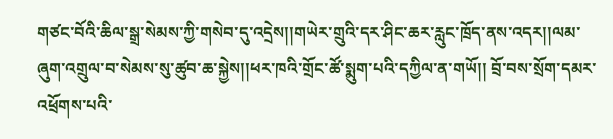གཙང་བོའི་ཆིལ་སྒྲ་སེམས་ཀྱི་གསེབ་དུ་འདྲེས།།གཡེར་གྲུའི་དར་ཤིང་ཆར་རླུང་ཁྲོད་ནས་འདར།།ལམ་ཞུག་འགྲུལ་བ་སེམས་སུ་ཚུབ་ཆ་སྐྱེས།།ཕར་ཁའི་གྲོང་ཚོ་སྨུག་པའི་དཀྱིལ་ན་གཡོ།། བྲོ་བས་སྲོག་དམར་འཕྲོགས་པའི་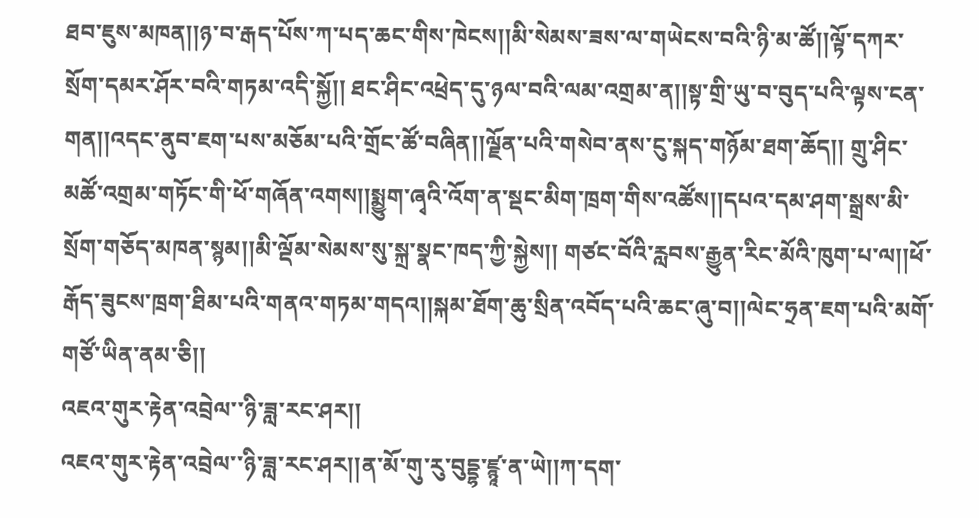ཐབ་ཇུས་མཁན།།ཉ་བ་རྒད་པོས་ཀ་པད་ཆང་གིས་ཁེངས།།མི་སེམས་ཟས་ལ་གཡེངས་བའི་ཉི་མ་ཚོ།།ལྟོ་དཀར་སྲོག་དམར་ཤོར་བའི་གཏམ་འདི་སྐྱོ།། ཐང་ཤིང་འཕྲེད་དུ་ཉལ་བའི་ལམ་འགྲམ་ན།།སྟ་གྲི་ཡུ་བ་བུད་པའི་ལྟས་ངན་གན།།འདང་ནུབ་ཇག་པས་མཅོམ་པའི་གྲོང་ཚོ་བཞིན།།ལྗོན་པའི་གསེབ་ནས་ངུ་སྐད་གཉོམ་ཐག་ཆོད།། གྲུ་ཤིང་མཚོ་འགྲམ་གཏོང་གི་ཕོ་གཞོན་འགས།།སྨྱུག་ཞྭའི་འོག་ན་སྡང་མིག་ཁྲག་གིས་འཚོས།།དཔའ་དམ་ཤག་སྒྲས་མི་སྲོག་གཅོད་མཁན་སྙམ།།མི་ལྡོམ་སེམས་སུ་སྐྲ་སྣང་ཁད་ཀྱི་སྐྱེས།། གཙང་བོའི་རླབས་རྒྱུན་རིང་མོའི་ཁུག་པ་ལ།།ཕོ་རྒོད་ཟུངས་ཁྲག་ཐིམ་པའི་གནའ་གཏམ་གདའ།།སྐམ་ཐོག་ཆུ་སྲིན་འབོད་པའི་ཆང་ཞུ་བ།།ལེང་ཧྲན་ཇག་པའི་མགོ་གཙོ་ཡིན་ནམ་ཅི།།
འཇའ་གུར་རྟེན་འབྲེལ་་ཉི་ཟླ་རང་ཤར།།
འཇའ་གུར་རྟེན་འབྲེལ་་ཉི་ཟླ་རང་ཤར།།ན་མོ་གུ་རུ་བུདྡྷ་ཛྙཱ་ན་ཡེ།།ཀ་དག་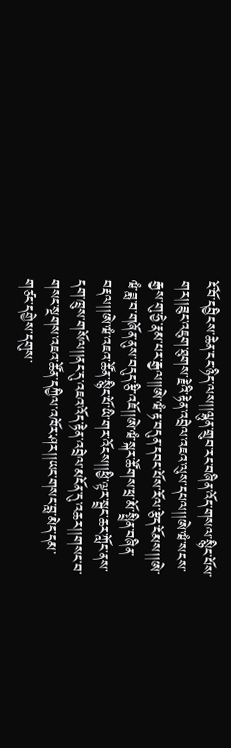ངོ་བོ་དབྱིངས་ཆེན་ངང་ཉིད་ལས།།ལྷུན་གྲུབ་རང་བཞིན་འོད་གསལ་སྙིང་པོས་གར།།ཟུང་འཇུག་ཐུགས་རྗེའི་རྟེན་འབྲེལ་འཇའ་ལུས་དཔལ།།ཨེ་ཝཾ་སངས་རྒྱས་གུ་ཧྱེ་རྣམ་པར་རྒྱལ།།ཨེ་ཝཾ་རྟ་བདུན་དབང་པོས་རོལ་རྩེད་ངོམས།།ཨེ་ཝཾ་ཟླ་བ་གཞོན་ནུས་བདུད་རྩི་འཇོ།།ཨེ་ཝཾ་སྐར་ཚོགས་ཕྲ་མོ་སྤྲིན་བཞིན་བརྡལ།།ཨེ་ཝཾ་འཇའ་ཚོན་སྙིང་པོ་ཡི་གར་འོངས།།ཕྱི་ལྟར་སྦྲང་ཆར་ཀློང་ནས་དག་ཁྲུས་གསོལ།།ནང་དུ་འཇའ་འོད་རྟེན་འབྲེལ་མངོན་དུ་འཆར།།གསང་བ་གསང་སྔགས་འཇའ་ཚོན་དཀྱིལ་འཁོར་ཤར།།ཡང་གསང་བླ་མེད་དམ་གཙང་དགྱེས་དགུས་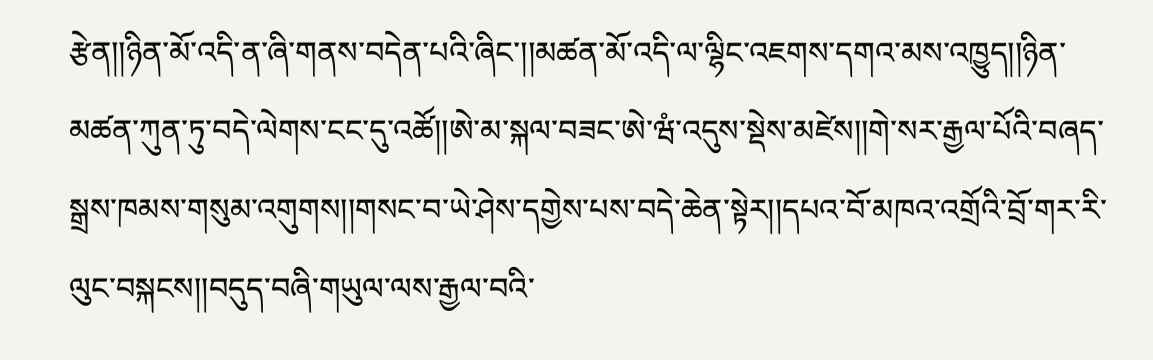རྩེན།།ཉིན་མོ་འདི་ན་ཞི་གནས་བདེན་པའི་ཞིང་།།མཚན་མོ་འདི་ལ་ལྷིང་འཇགས་དགའ་མས་འཁྱུད།།ཉིན་མཚན་ཀུན་ཏུ་བདེ་ལེགས་ངང་དུ་འཚོ།།ཨེ་མ་སྐལ་བཟང་ཨེ་ཝཾ་འདུས་སྡེས་མཛེས།།གེ་སར་རྒྱལ་པོའི་བཞད་སྒྲས་ཁམས་གསུམ་འགུགས།།གསང་བ་ཡེ་ཤེས་དགྱེས་པས་བདེ་ཆེན་སྟེར།།དཔའ་བོ་མཁའ་འགྲོའི་བྲོ་གར་རི་ལུང་བསྐངས།།བདུད་བཞི་གཡུལ་ལས་རྒྱལ་བའི་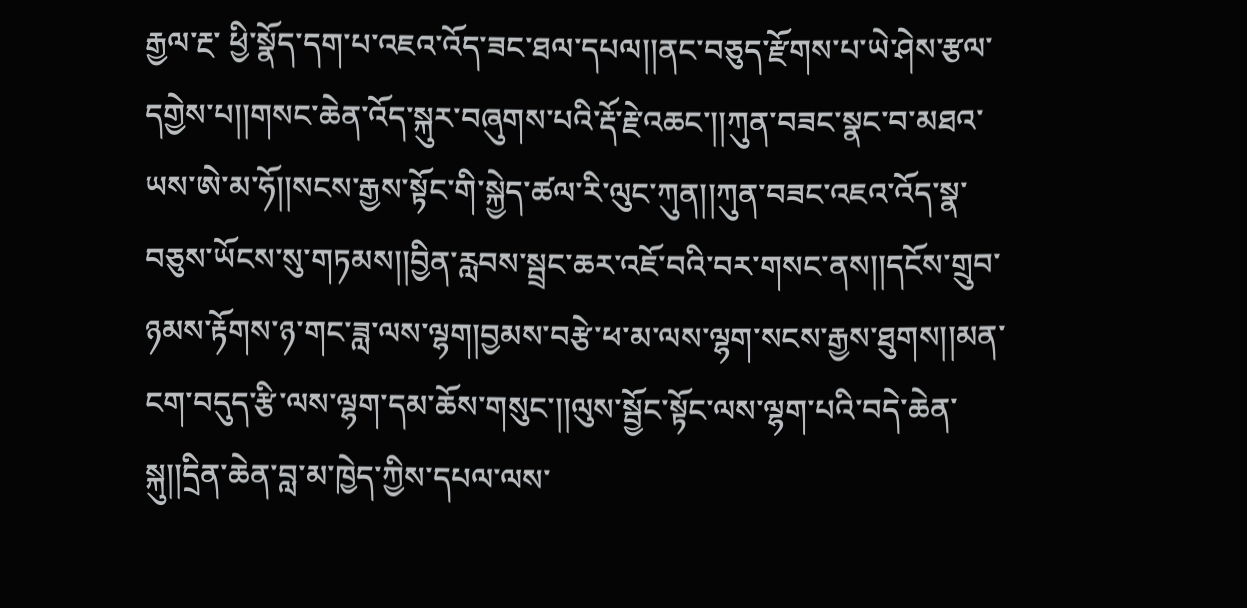རྒྱལ་རྔ་ ཕྱི་སྣོད་དག་པ་འཇའ་འོད་ཟང་ཐལ་དཔལ།།ནང་བཅུད་རྫོགས་པ་ཡེ་ཤེས་རྩལ་དགྱེས་པ།།གསང་ཆེན་འོད་སྐུར་བཞུགས་པའི་རྡོ་རྗེ་འཆང་།།ཀུན་བཟང་སྣང་བ་མཐའ་ཡས་ཨེ་མ་ཧོ།།སངས་རྒྱས་སྟོང་གི་སྐྱེད་ཚལ་རི་ལུང་ཀུན།།ཀུན་བཟང་འཇའ་འོད་སྣ་བཅུས་ཡོངས་སུ་གཏམས།།བྱིན་རླབས་སྦྲང་ཆར་འཇོ་བའི་བར་གསང་ནས།།དངོས་གྲུབ་ཉམས་རྟོགས་ཉ་གང་ཟླ་ལས་ལྷག།བྱམས་བརྩེ་ཕ་མ་ལས་ལྷག་སངས་རྒྱས་ཐུགས།།མན་ངག་བདུད་རྩི་ལས་ལྷག་དམ་ཆོས་གསུང་།།ལུས་སྦྱོང་སྟོང་ལས་ལྷག་པའི་བདེ་ཆེན་སྐུ།།དྲིན་ཆེན་བླ་མ་ཁྱེད་ཀྱིས་དཔལ་ལས་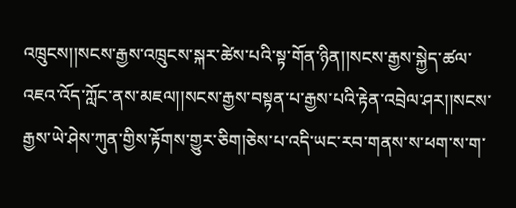འཁྲུངས།།སངས་རྒྱས་འཁྲུངས་སྐར་ཚེས་པའི་སྟ་གོན་ཉིན།།སངས་རྒྱས་སྐྱེད་ཚལ་འཇའ་འོད་ཀློང་ནས་མཇལ།།སངས་རྒྱས་བསྟན་པ་རྒྱས་པའི་རྟེན་འབྲེལ་ཤར།།སངས་རྒྱས་ཡེ་ཤེས་ཀུན་གྱིས་རྟོགས་གྱུར་ཅིག།ཅེས་པ་འདི་ཡང་རབ་གནས་ས་ཕག་ས་ག་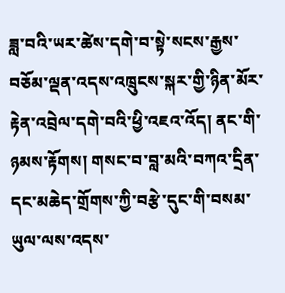ཟླ་བའི་ཡར་ཚེས་དགེ་བ་སྟེ་སངས་རྒྱས་བཅོམ་ལྡན་འདས་འཁྲུངས་སྐར་གྱི་ཉིན་མོར་རྟེན་འབྲེལ་དགེ་བའི་ཕྱི་འཇའ་འོད། ནང་གི་ཉམས་རྟོགས། གསང་བ་བླ་མའི་བཀའ་དྲིན་དང་མཆེད་གྲོགས་ཀྱི་བརྩེ་དུང་གི་བསམ་ཡུལ་ལས་འདས་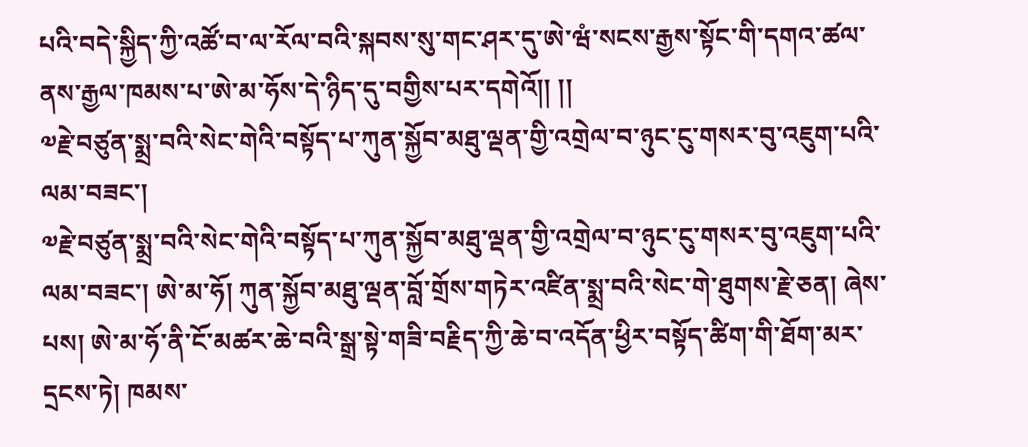པའི་བདེ་སྐྱིད་ཀྱི་འཚོ་བ་ལ་རོལ་བའི་སྐབས་སུ་གང་ཤར་དུ་ཨེ་ཝཾ་སངས་རྒྱས་སྟོང་གི་དགའ་ཚལ་ནས་རྒྱལ་ཁམས་པ་ཨེ་མ་ཧོས་དེ་ཉིད་དུ་བགྱིས་པར་དགེའོ།། །།
༧རྗེ་བཙུན་སྨྲ་བའི་སེང་གེའི་བསྟོད་པ་ཀུན་སྐྱོབ་མཐུ་ལྡན་གྱི་འགྲེལ་བ་ཉུང་ངུ་གསར་བུ་འཇུག་པའི་ལམ་བཟང་།
༧རྗེ་བཙུན་སྨྲ་བའི་སེང་གེའི་བསྟོད་པ་ཀུན་སྐྱོབ་མཐུ་ལྡན་གྱི་འགྲེལ་བ་ཉུང་ངུ་གསར་བུ་འཇུག་པའི་ལམ་བཟང་། ཨེ་མ་ཧོ། ཀུན་སྐྱོབ་མཐུ་ལྡན་བློ་གྲོས་གཏེར་འཛིན་སྨྲ་བའི་སེང་གེ་ཐུགས་རྗེ་ཅན། ཞེས་པས། ཨེ་མ་ཧོ་ནི་ངོ་མཚར་ཆེ་བའི་སྒྲ་སྟེ་གཟི་བརྗིད་ཀྱི་ཆེ་བ་འདོན་ཕྱིར་བསྟོད་ཚིག་གི་ཐོག་མར་དྲངས་ཏེ། ཁམས་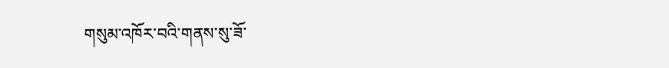གསུམ་འཁོར་བའི་གནས་སུ་ཟོ་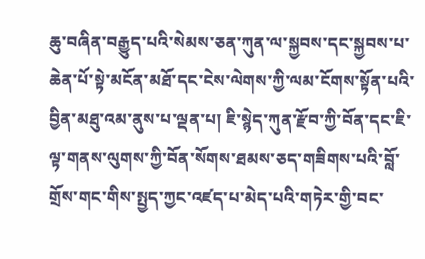ཆུ་བཞིན་བརྒྱུད་པའི་སེམས་ཅན་ཀུན་ལ་སྐྱབས་དང་སྐྱབས་པ་ཆེན་པོ་སྟེ་མངོན་མཐོ་དང་ངེས་ལེགས་ཀྱི་ལམ་ངོགས་སྟོན་པའི་བྱིན་མཐུ་འམ་ནུས་པ་ལྡན་པ། ཇི་སྙེད་ཀུན་རྫོབ་ཀྱི་བོན་དང་ཇི་ལྟ་གནས་ལུགས་ཀྱི་བོན་སོགས་ཐམས་ཅད་གཟིགས་པའི་བློ་གྲོས་གང་གིས་སྤྱད་ཀྱང་འཛད་པ་མེད་པའི་གཏེར་གྱི་བང་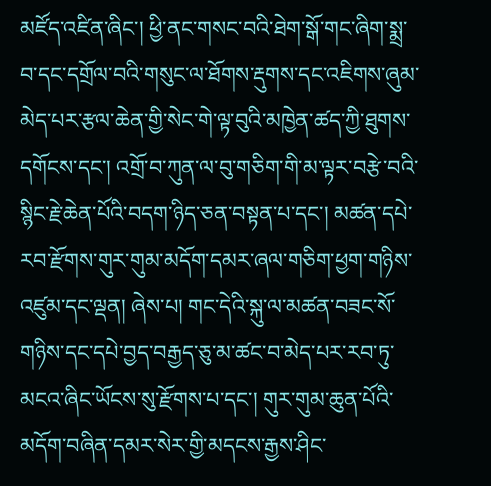མཛོད་འཛིན་ཞིང་། ཕྱི་ནང་གསང་བའི་ཐེག་སྒོ་གང་ཞིག་སྨྲ་བ་དང་དགྲོལ་བའི་གསུང་ལ་ཐོགས་རྡུགས་དང་འཇིགས་ཞུམ་མེད་པར་རྩལ་ཆེན་གྱི་སེང་གེ་ལྟ་བུའི་མཁྱེན་ཚད་ཀྱི་ཐུགས་དགོངས་དང་། འགྲོ་བ་ཀུན་ལ་བུ་གཅིག་གི་མ་ལྟར་བརྩེ་བའི་སྙིང་རྗེ་ཆེན་པོའི་བདག་ཉིད་ཅན་བསྟན་པ་དང་། མཚན་དཔེ་རབ་རྫོགས་གུར་གུམ་མདོག་དམར་ཞལ་གཅིག་ཕྱག་གཉིས་འཛུམ་དང་ལྡན། ཞེས་པ། གང་དེའི་སྐུ་ལ་མཚན་བཟང་སོ་གཉིས་དང་དཔེ་བྱད་བརྒྱད་ཅུ་མ་ཚང་བ་མེད་པར་རབ་ཏུ་མངའ་ཞིང་ཡོངས་སུ་རྫོགས་པ་དང་། གུར་གུམ་ཆུན་པོའི་མདོག་བཞིན་དམར་སེར་གྱི་མདངས་རྒྱས་ཤིང་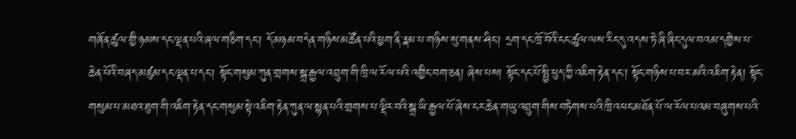གཞོན་ཚུལ་གྱི་ཉམས་དང་ལྡན་པའི་ཞལ་གཅིག་དང་། དོ་མཉམ་བདེན་གཉིས་མཚོན་པའི་ཕྱག་ནི་རྣམ་པ་གཉིས་སུ་གནས་ཤིང་། དྲག་དང་ཁྲོ་བོའི་ངང་ཚུལ་ལས་རིང་དུ་འདས་ཏེ་ཞི་ཞིང་དུལ་བའམ་དགྱེས་པ་ཆེན་པོའི་བཞད་མཛུམ་དང་ལྡན་པ་དང་། སྟོང་གསུམ་ཀུན་གྲགས་སྒྲ་རྒྱལ་འབྲུག་གི་ཁྲི་ལ་རོལ་པའི་འགྱིང་བག་ཅན། ཞེས་པས། སྟོང་དང་པོ་སྤྱི་ཕུད་ཀྱི་འཇིག་རྟེན་དང་། སྟོང་གཉིས་པ་བར་མའི་འཇིག་རྟེན། སྟོང་གསུམ་པ་མཐའ་ཐུག་གི་འཇིག་རྟེན་དང་གསུམ་སྟེ་འཇིག་རྟེན་ཀུན་ལ་སྙན་པའི་གྲགས་པ་ལྡིར་བའི་སྒྲ་ཡི་རྒྱལ་པོ་ཞེས་ངར་ཆེན་གཡུ་འབྲུག་གིས་བཏེགས་པའི་ཁྲི་འཕང་མཐོན་པོ་ལ་རོལ་པའམ་བཞུགས་པའི་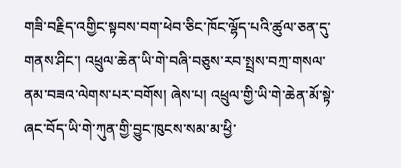གཟི་བརྗིད་འགྱིང་སྟབས་བག་ཕེབ་ཅིང་ཁོང་ལྷོད་པའི་ཚུལ་ཅན་དུ་གནས་ཤིང་། འཕྲུལ་ཆེན་ཡི་གེ་བཞི་བཅུས་རབ་སྤྲས་བཀྲ་གསལ་ནམ་བཟའ་ལེགས་པར་བགོས། ཞེས་པ། འཕྲུལ་གྱི་ཡི་གེ་ཆེན་མོ་སྟེ་ཞང་བོད་ཡི་གེ་ཀུན་གྱི་བྱུང་ཁུངས་སམ་མ་ཕྱི་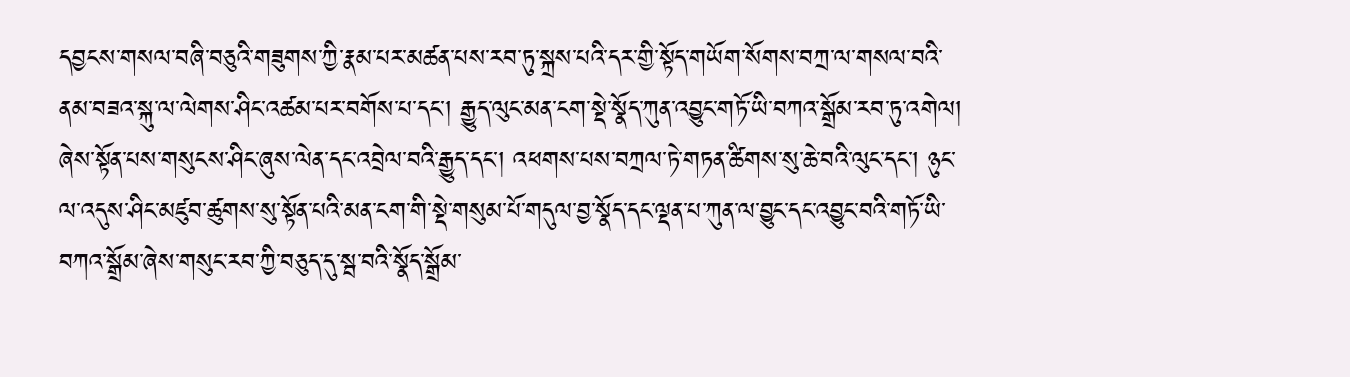དབྱངས་གསལ་བཞི་བཅུའི་གཟུགས་ཀྱི་རྣམ་པར་མཚན་པས་རབ་ཏུ་སྐྲས་པའི་དར་གྱི་སྟོད་གཡོག་སོགས་བཀྲ་ལ་གསལ་བའི་ནམ་བཟའ་སྐུ་ལ་ལེགས་ཤིང་འཚམ་པར་བགོས་པ་དང་། རྒྱུད་ལུང་མན་ངག་སྡེ་སྣོད་ཀུན་འབྱུང་གཏོ་ཡི་བཀའ་སྒྲོམ་རབ་ཏུ་འགེལ། ཞེས་སྟོན་པས་གསུངས་ཤིང་ཞུས་ལེན་དང་འབྲེལ་བའི་རྒྱུད་དང་། འཕགས་པས་བཀྲལ་ཏེ་གཏན་ཚིགས་སུ་ཆེ་བའི་ལུང་དང་། ཉུང་ལ་འདུས་ཤིང་མཛུབ་ཚུགས་སུ་སྟོན་པའི་མན་ངག་གི་སྡེ་གསུམ་པོ་གདུལ་བྱ་སྣོད་དང་ལྡན་པ་ཀུན་ལ་བྱུང་དང་འབྱུང་བའི་གཏོ་ཡི་བཀའ་སྒྲོམ་ཞེས་གསུང་རབ་ཀྱི་བཅུད་དུ་སྦ་བའི་སྣོད་སྒྲོམ་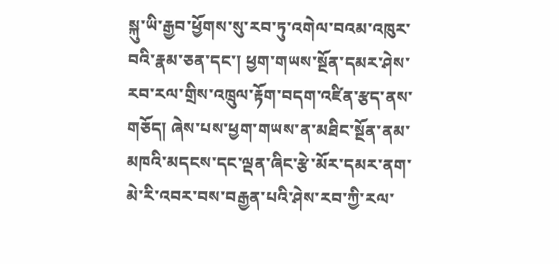སྐུ་ཡི་རྒྱབ་ཕྱོགས་སུ་རབ་ཏུ་འགེལ་བའམ་འཁུར་བའི་རྣམ་ཅན་དང་། ཕྱག་གཡས་སྔོན་དམར་ཤེས་རབ་རལ་གྲིས་འཁྲུལ་རྟོག་བདག་འཛིན་རྩད་ནས་གཅོད། ཞེས་པས་ཕྱག་གཡས་ན་མཐིང་སྔོན་ནམ་མཁའི་མདངས་དང་ལྡན་ཞིང་རྩེ་མོར་དམར་ནག་མེ་རི་འབར་བས་བརྒྱན་པའི་ཤེས་རབ་ཀྱི་རལ་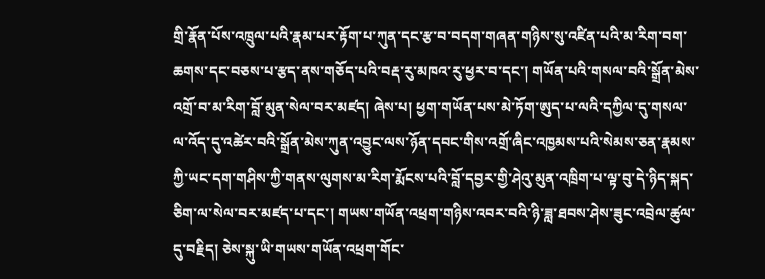གྲི་རྣོན་པོས་འཁྲུལ་པའི་རྣམ་པར་རྟོག་པ་ཀུན་དང་རྩ་བ་བདག་གཞན་གཉིས་སུ་འཛིན་པའི་མ་རིག་བག་ཆགས་དང་བཅས་པ་རྩད་ནས་གཅོད་པའི་བརྡ་རུ་མཁའ་རུ་ཕྱར་བ་དང་། གཡོན་པའི་གསལ་བའི་སྒྲོན་མེས་འགྲོ་བ་མ་རིག་བློ་མུན་སེལ་བར་མཛད། ཞེས་པ། ཕྱག་གཡོན་པས་མེ་ཏོག་ཨུད་པ་ལའི་དཀྱིལ་དུ་གསལ་ལ་འོད་དུ་འཚེར་བའི་སྒྲོན་མེས་ཀུན་འབྱུང་ལས་ཉོན་དབང་གིས་འགྲོ་ཞིང་འཁྱམས་པའི་སེམས་ཅན་རྣམས་ཀྱི་ཡང་དག་གཤིས་ཀྱི་གནས་ལུགས་མ་རིག་རྨོངས་པའི་བློ་དབྱར་གྱི་ཤེའུ་མུན་འཁྲིག་པ་ལྟ་བུ་དེ་ཉིད་སྐད་ཅིག་ལ་སེལ་བར་མཛད་པ་དང་། གཡས་གཡོན་འཕྲག་གཉིས་འབར་བའི་ཉི་ཟླ་ཐབས་ཤེས་ཟུང་འབྲེལ་ཚུལ་དུ་བརྗིད། ཅེས་སྐུ་ཡི་གཡས་གཡོན་འཕྲག་གོང་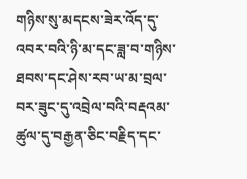གཉིས་སུ་མདངས་ཟེར་འོད་དུ་འབར་བའི་ཉི་མ་དང་ཟླ་བ་གཉིས་ཐབས་དང་ཤེས་རབ་ཡ་མ་བྲལ་བར་ཟུང་དུ་འབྲེལ་བའི་བརྡའམ་ཚུལ་དུ་བརྒྱན་ཅིང་བརྗིད་དང་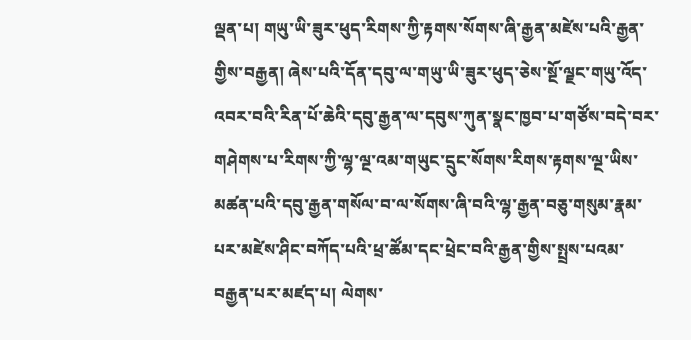ལྡན་པ། གཡུ་ཡི་ཟུར་ཕུད་རིགས་ཀྱི་རྟགས་སོགས་ཞི་རྒྱན་མཛེས་པའི་རྒྱན་གྱིས་བརྒྱན། ཞེས་པའི་དོན་དབུ་ལ་གཡུ་ཡི་ཟུར་ཕུད་ཅེས་སྔོ་ལྗང་གཡུ་འོད་འབར་བའི་རིན་པོ་ཆེའི་དབུ་རྒྱན་ལ་དབུས་ཀུན་སྣང་ཁྱབ་པ་གཙོས་བདེ་བར་གཤེགས་པ་རིགས་ཀྱི་ལྷ་ལྔ་འམ་གཡུང་དྲུང་སོགས་རིགས་རྟགས་ལྔ་ཡིས་མཚན་པའི་དབུ་རྒྱན་གསོལ་བ་ལ་སོགས་ཞི་བའི་ལྷ་རྒྱན་བཅུ་གསུམ་རྣམ་པར་མཛེས་ཤིང་བཀོད་པའི་ཕྲ་ཚོམ་དང་ཕྲེང་བའི་རྒྱན་གྱིས་སྤྲས་པའམ་བརྒྱན་པར་མཛད་པ། ལེགས་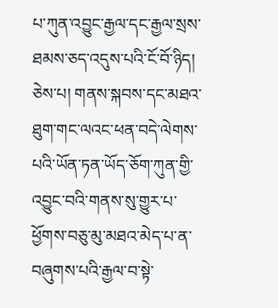པ་ཀུན་འབྱུང་རྒྱལ་དང་རྒྱལ་སྲས་ཐམས་ཅད་འདུས་པའི་ངོ་བོ་ཉིད། ཅེས་པ། གནས་སྐབས་དང་མཐའ་ཐུག་གང་ལའང་ཕན་བདེ་ལེགས་པའི་ཡོན་ཏན་ཡོད་ཅོག་ཀུན་གྱི་འབྱུང་བའི་གནས་སུ་གྱུར་པ་ཕྱོགས་བཅུ་མུ་མཐའ་མེད་པ་ན་བཞུགས་པའི་རྒྱལ་བ་སྟེ་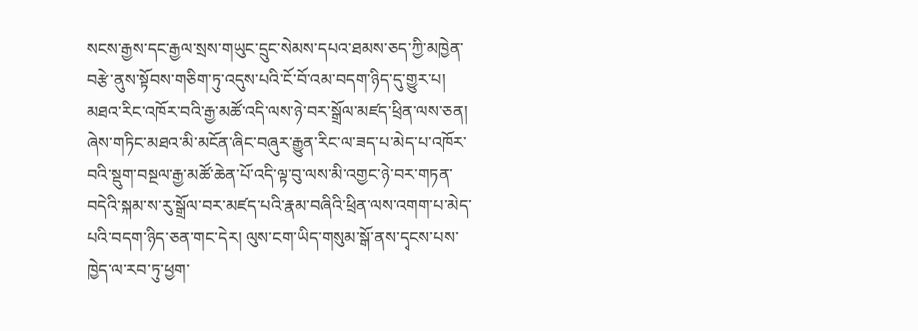སངས་རྒྱས་དང་རྒྱལ་སྲས་གཡུང་དྲུང་སེམས་དཔའ་ཐམས་ཅད་ཀྱི་མཁྱེན་བརྩེ་ནུས་སྟོབས་གཅིག་ཏུ་འདུས་པའི་ངོ་བོ་འམ་བདག་ཉིད་དུ་གྱུར་པ། མཐའ་རིང་འཁོར་བའི་རྒྱ་མཚོ་འདི་ལས་ཉེ་བར་སྒྲོལ་མཛད་ཕྲིན་ལས་ཅན། ཞེས་གཏིང་མཐའ་མི་མངོན་ཞིང་བཞུར་རྒྱུན་རིང་ལ་ཟད་པ་མེད་པ་འཁོར་བའི་སྡུག་བསྔལ་རྒྱ་མཚོ་ཆེན་པོ་འདི་ལྟ་བུ་ལས་མི་འགྱང་ཉེ་བར་གཏན་བདེའི་སྐམ་ས་རུ་སྒྲོལ་བར་མཛད་པའི་རྣམ་བཞིའི་ཕྲིན་ལས་འགག་པ་མེད་པའི་བདག་ཉིད་ཅན་གང་དེར། ལུས་ངག་ཡིད་གསུམ་སྒོ་ནས་དྭངས་པས་ཁྱེད་ལ་རབ་ཏུ་ཕྱག་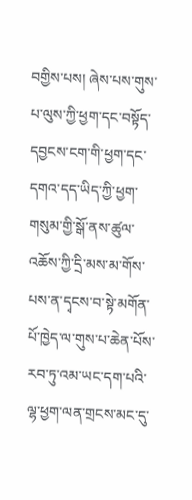བགྱིས་པས། ཞེས་པས་གུས་པ་ལུས་ཀྱི་ཕྱག་དང་བསྟོད་དབྱངས་ངག་གི་ཕྱག་དང་དགའ་དད་ཡིད་ཀྱི་ཕྱག་གསུམ་གྱི་སྒོ་ནས་ཚུལ་འཆོས་ཀྱི་དྲི་མས་མ་གོས་པས་ན་དྭངས་བ་སྟེ་མགོན་པོ་ཁྱེད་ལ་གུས་པ་ཆེན་པོས་རབ་ཏུ་འམ་ཡང་དག་པའི་ལྷ་ཕྱག་ལན་གྲངས་མང་དུ་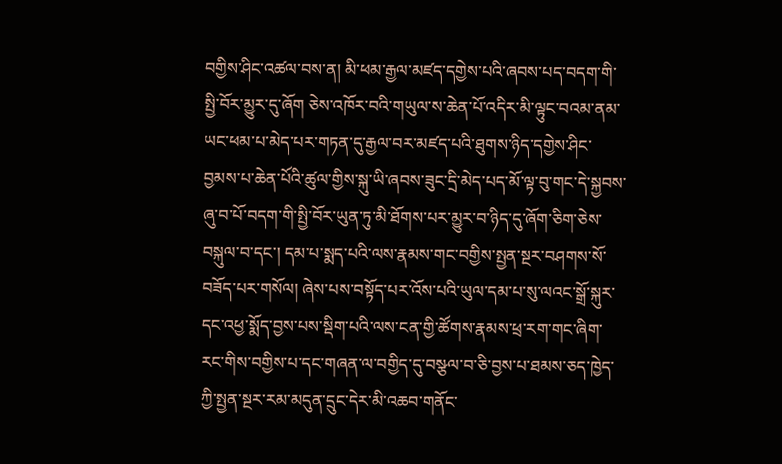བགྱིས་ཤིང་འཚལ་བས་ན། མི་ཕམ་རྒྱལ་མཛད་དགྱེས་པའི་ཞབས་པད་བདག་གི་སྤྱི་བོར་མྱུར་དུ་ཞོག ཅེས་འཁོར་བའི་གཡུལ་ས་ཆེན་པོ་འདིར་མི་ལྟུང་བའམ་ནམ་ཡང་ཕམ་པ་མེད་པར་གཏན་དུ་རྒྱལ་བར་མཛད་པའི་ཐུགས་ཉིད་དགྱེས་ཤིང་བྱམས་པ་ཆེན་པོའི་ཚུལ་གྱིས་སྐུ་ཡི་ཞབས་ཟུང་དྲི་མེད་པད་མོ་ལྟ་བུ་གང་དེ་སྐྱབས་ཞུ་བ་པོ་བདག་གི་སྤྱི་བོར་ཡུན་ཏུ་མི་ཐོགས་པར་མྱུར་བ་ཉིད་དུ་ཞོག་ཅིག་ཅེས་བསྐུལ་བ་དང་། དམ་པ་སྨད་པའི་ལས་རྣམས་གང་བགྱིས་སྤྱན་སྔར་བཤགས་སོ་བཟོད་པར་གསོལ། ཞེས་པས་བསྟོད་པར་འོས་པའི་ཡུལ་དམ་པ་སུ་ལའང་སྒྲོ་སྐུར་དང་འཕྱ་སྨོད་བྱས་པས་སྡིག་པའི་ལས་ངན་གྱི་ཚོགས་རྣམས་ཕྲ་རག་གང་ཞིག་རང་གིས་བགྱིས་པ་དང་གཞན་ལ་བགྱིད་དུ་བསྩལ་བ་ཅི་བྱས་པ་ཐམས་ཅད་ཁྱེད་ཀྱི་སྤྱན་སྔར་རམ་མདུན་དྲུང་དེར་མི་འཆབ་གནོང་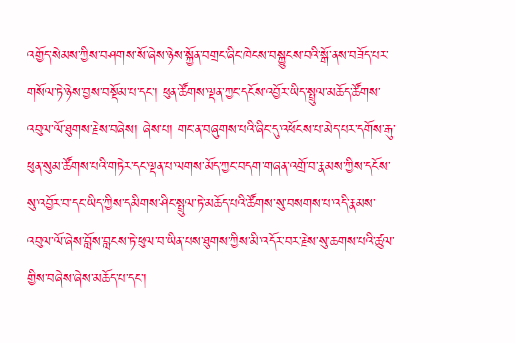འགྱོད་སེམས་ཀྱིས་བཤགས་སོ་ཞེས་ཉེས་སྐྱོན་བགྲང་ཞིང་ཁེངས་བསྐྱུངས་བའི་སྒོ་ནས་བཟོད་པར་གསོལ་ཏེ་ཉེས་བྱས་བསྡོམ་པ་དང་། ཕུན་ཚོགས་ལྡན་ཀྱང་དངོས་འབྱོར་ཡིད་སྤྲུལ་མཆོད་ཚོགས་འབུལ་ལོ་ཐུགས་རྗེས་བཞེས། ཞེས་པ། གང་ན་བཞུགས་པའི་ཞིང་དུ་འཕོངས་པ་མེད་པར་དགོས་རྒུ་ཕུན་སུམ་ཚོགས་པའི་གཏེར་དང་ལྡན་པ་ལགས་མོད་ཀྱང་བདག་གཞན་འགྲོ་བ་རྣམས་ཀྱིས་དངོས་སུ་འབྱོར་བ་དང་ཡིད་ཀྱིས་དམིགས་ཤིང་སྤྲུལ་ཏེ་མཆོད་པའི་ཚོགས་སུ་བསགས་པ་འདི་རྣམས་འབུལ་ལོ་ཞེས་བློས་བླངས་ཏེ་ཕུལ་བ་ཡིན་པས་ཐུགས་ཀྱིས་མི་འདོར་བར་རྗེས་སུ་ཆགས་པའི་ཚུལ་གྱིས་བཞེས་ཞེས་མཆོད་པ་དང་།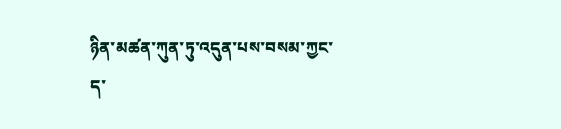ཉིན་མཚན་ཀུན་ཏུ་འདུན་པས་བསམ་ཀྱང་ད་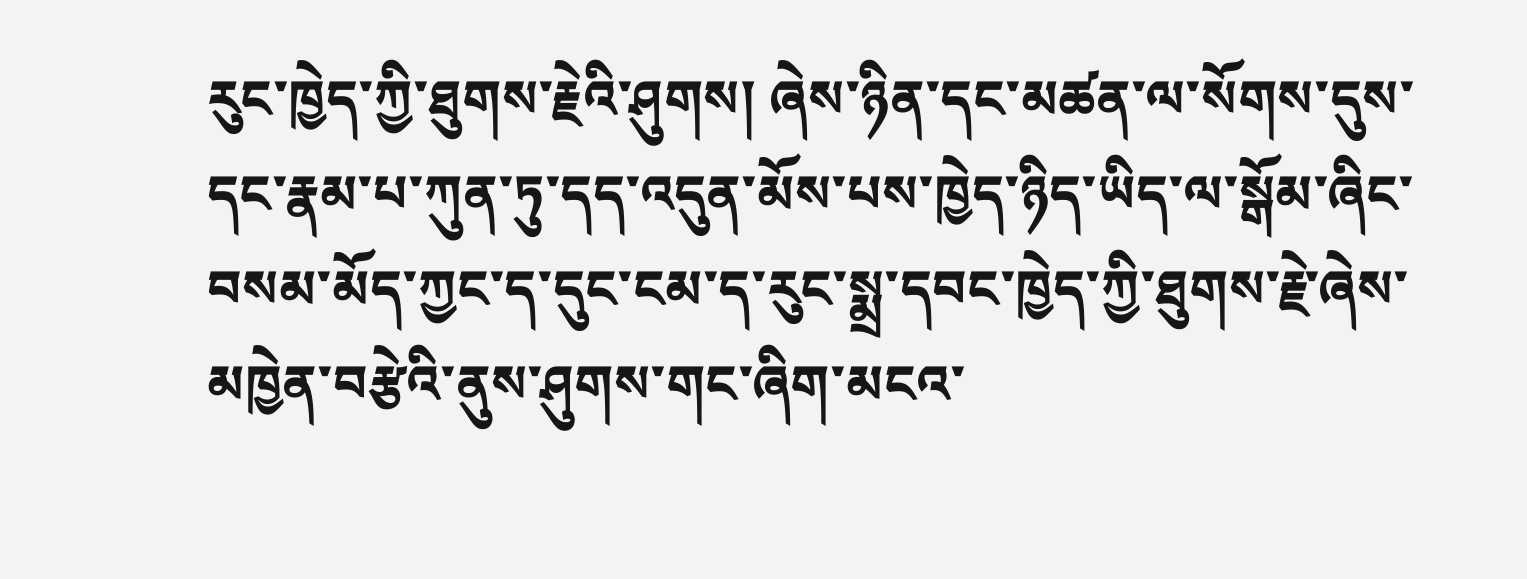རུང་ཁྱེད་ཀྱི་ཐུགས་རྗེའི་ཤུགས། ཞེས་ཉིན་དང་མཚན་ལ་སོགས་དུས་དང་རྣམ་པ་ཀུན་ཏུ་དད་འདུན་མོས་པས་ཁྱེད་ཉིད་ཡིད་ལ་སྒོམ་ཞིང་བསམ་མོད་ཀྱང་ད་དུང་ངམ་ད་རུང་སྨྲ་དབང་ཁྱེད་ཀྱི་ཐུགས་རྗེ་ཞེས་མཁྱེན་བརྩེའི་ནུས་ཤུགས་གང་ཞིག་མངའ་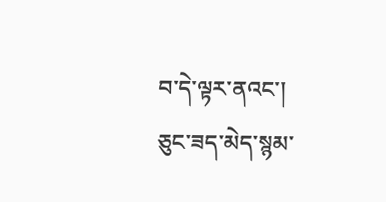བ་དེ་ལྟར་ནའང་། ཅུང་ཟད་མེད་སྙམ་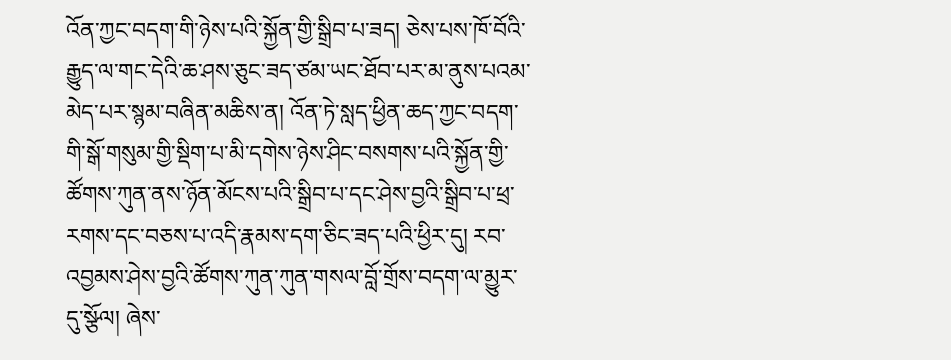འོན་ཀྱང་བདག་གི་ཉེས་པའི་སྐྱོན་གྱི་སྒྲིབ་པ་ཟད། ཅེས་པས་ཁོ་བོའི་རྒྱུད་ལ་གང་དེའི་ཆ་ཤས་ཅུང་ཟད་ཙམ་ཡང་ཐོབ་པར་མ་ནུས་པའམ་མེད་པར་སྙམ་བཞིན་མཆིས་ན། འོན་ཏེ་སླད་ཕྱིན་ཆད་ཀྱང་བདག་གི་སྒོ་གསུམ་གྱི་སྡིག་པ་མི་དགེས་ཉེས་ཤིང་བསགས་པའི་སྐྱོན་གྱི་ཚོགས་ཀུན་ནས་ཉོན་མོངས་པའི་སྒྲིབ་པ་དང་ཤེས་བྱའི་སྒྲིབ་པ་ཕྲ་རགས་དང་བཅས་པ་འདི་རྣམས་དག་ཅིང་ཟད་པའི་ཕྱིར་དུ། རབ་འབྱམས་ཤེས་བྱའི་ཚོགས་ཀུན་ཀུན་གསལ་བློ་གྲོས་བདག་ལ་མྱུར་དུ་སྩོལ། ཞེས་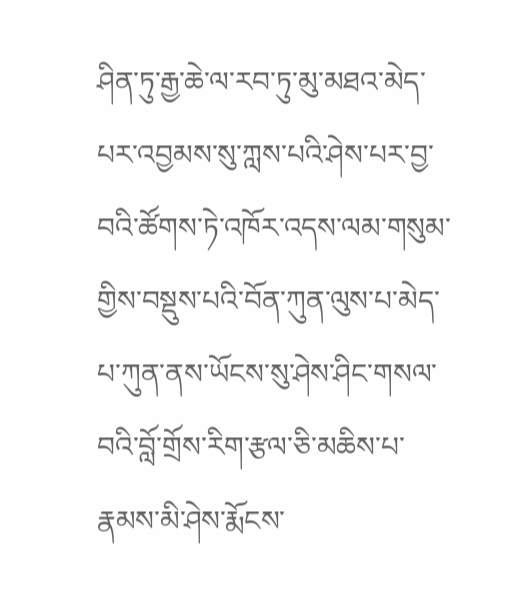ཤིན་ཏུ་རྒྱ་ཆེ་ལ་རབ་ཏུ་མུ་མཐའ་མེད་པར་འབྱམས་སུ་ཀླས་པའི་ཤེས་པར་བྱ་བའི་ཚོགས་ཏེ་འཁོར་འདས་ལམ་གསུམ་གྱིས་བསྡུས་པའི་བོན་ཀུན་ལུས་པ་མེད་པ་ཀུན་ནས་ཡོངས་སུ་ཤེས་ཤིང་གསལ་བའི་བློ་གྲོས་རིག་རྩལ་ཅི་མཆིས་པ་རྣམས་མི་ཤེས་རྨོངས་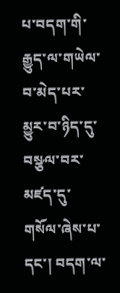པ་བདག་གི་རྒྱུད་ལ་གཡེལ་བ་མེད་པར་མྱུར་བ་ཉིད་དུ་བསྩལ་བར་མཛད་དུ་གསོལ་ཞེས་པ་དང་། བདག་ལ་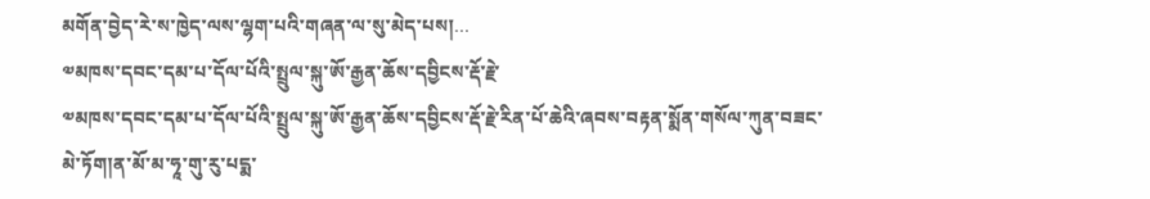མགོན་བྱེད་རེ་ས་ཁྱེད་ལས་ལྷག་པའི་གཞན་ལ་སུ་མེད་པས།…
༧མཁས་དབང་དམ་པ་དོལ་པོའི་སྤྲུལ་སྐུ་ཨོ་རྒྱན་ཆོས་དབྱིངས་རྡོ་རྗེ་
༧མཁས་དབང་དམ་པ་དོལ་པོའི་སྤྲུལ་སྐུ་ཨོ་རྒྱན་ཆོས་དབྱིངས་རྡོ་རྗེ་རིན་པོ་ཆེའི་ཞབས་བརྟན་སྨོན་གསོལ་ཀུན་བཟང་མེ་ཏོག།ན་མོ་མ་ཧཱ་གུ་རུ་པདྨ་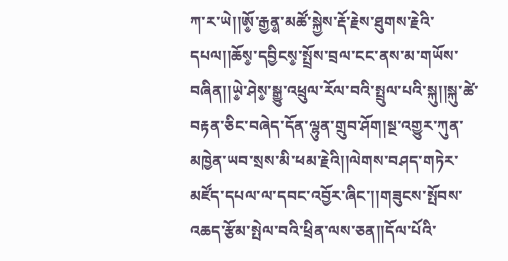ཀ་ར་ཡེ།།ཨོ༵་རྒྱན༵་མཚོ་སྐྱེས་རྡོ་རྗེས་ཐུགས་རྗེའི་དཔལ།།ཆོས༵་དབྱིངས༵་སྤྲོས་བྲལ་ངང་ནས་མ་གཡོས་བཞིན།།ཡེ༵་ཤེས༵་སྒྱུ་འཕྲུལ་རོལ་བའི་སྤྲུལ་པའི་སྐུ།།སྐུ་ཚེ་བརྟན་ཅིང་བཞེད་དོན་ལྷུན་གྲུབ་ཤོག།སྔ་འགྱུར་ཀུན་མཁྱེན་ཡབ་སྲས་མི་ཕམ་རྗེའི།།ལེགས་བཤད་གཏེར་མཛོད་དཔལ་ལ་དབང་འབྱོར་ཞིང་།།གཟུངས་སྤོབས་འཆད་རྩོམ་སྤེལ་བའི་ཕྲིན་ལས་ཅན།།དོལ་པོའི་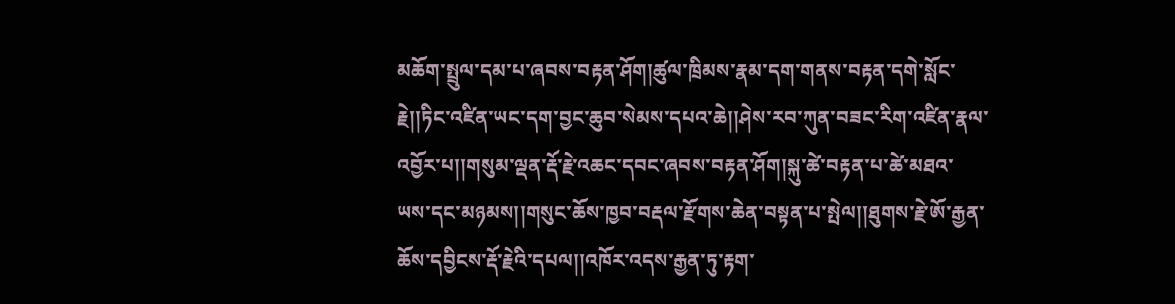མཆོག་སྤྲུལ་དམ་པ་ཞབས་བརྟན་ཤོག།ཚུལ་ཁྲིམས་རྣམ་དག་གནས་བརྟན་དགེ་སློང་རྗེ།།ཏིང་འཛིན་ཡང་དག་བྱང་ཆུབ་སེམས་དཔའ་ཆེ།།ཤེས་རབ་ཀུན་བཟང་རིག་འཛིན་རྣལ་འབྱོར་པ།།གསུམ་ལྡན་རྡོ་རྗེ་འཆང་དབང་ཞབས་བརྟན་ཤོག།སྐུ་ཚེ་བརྟན་པ་ཚེ་མཐའ་ཡས་དང་མཉམས།།གསུང་ཆོས་ཁྱབ་བརྡལ་རྫོགས་ཆེན་བསྟན་པ་སྤེལ།།ཐུགས་རྗེ་ཨོ་རྒྱན་ཆོས་དབྱིངས་རྡོ་རྗེའི་དཔལ།།འཁོར་འདས་རྒྱན་ཏུ་རྟག་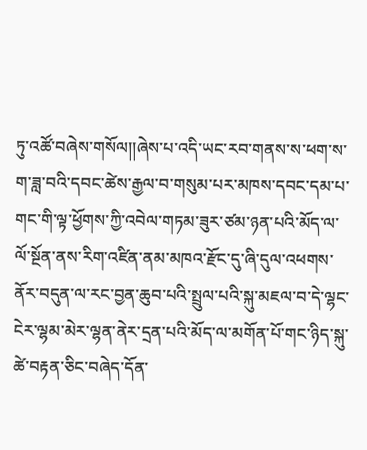ཏུ་འཚོ་བཞེས་གསོལ།།ཞེས་པ་འདི་ཡང་རབ་གནས་ས་ཕག་ས་ག་ཟླ་བའི་དབང་ཚེས་རྒྱལ་བ་གསུམ་པར་མཁས་དབང་དམ་པ་གང་གི་ལྟ་ཕྱོགས་ཀྱི་འབེལ་གཏམ་ཟུར་ཙམ་ཉན་པའི་མོད་ལ་ལོ་སྔོན་ནས་རིག་འཛིན་ནམ་མཁའ་རྫོང་དུ་ཞི་དུལ་འཕགས་ནོར་བདུན་ལ་རང་བྱན་ཆུབ་པའི་སྤྲུལ་པའི་སྐུ་མཇལ་བ་དེ་ལྷང་ངེར་ལྷམ་མེར་ལྷན་ནེར་དྲན་པའི་མོད་ལ་མགོན་པོ་གང་ཉིད་སྐུ་ཚེ་བརྟན་ཅིང་བཞེད་དོན་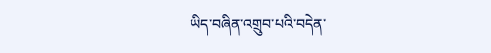ཡིད་བཞིན་འགྲུབ་པའི་བདེན་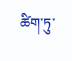ཚིག་ཏུ་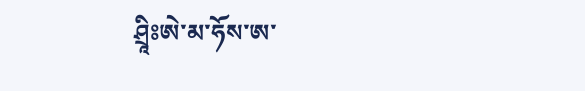ཤྲཱིཿཨེ་མ་ཧོས་ཨ་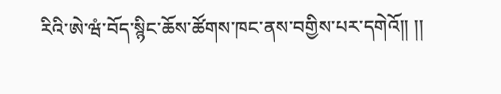རིའི་ཨེ་ཝཾ་བོད་སྙིང་ཆོས་ཚོགས་ཁང་ནས་བགྱིས་པར་དགེའོ།། །།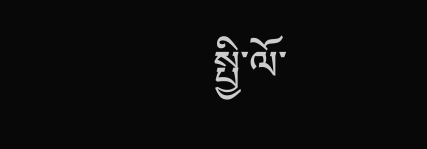སྤྱི་ལོ་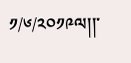༡/༦/༢༠༡༩ལ།།་